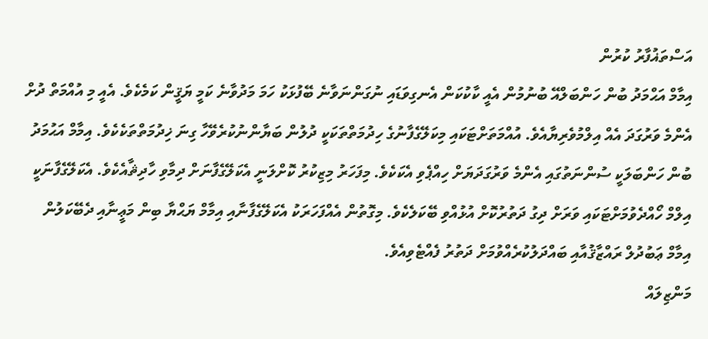އަސްތަޣުފާރު ކުރުން
އިމާމް އަޙްމަދު ބުން ހަންބަލްއޭ ބުނުމުން އެއީ ކާކުކަން އެނގިވަޑައި ނުގަންނަވާނެ ބޭފުޅަކު ހަމަ މަދުވާނެ ކަމީ ޔަޤީން ކަމެކެވެ. އެއީ މި އުއްމަތް ދުށް އެންމެ ވަރުގަދަ އެއް އިލްމުވެރިޔާއެވެ. އުއްމަތަށްޓަކައި މިކަލޭގެފާނުގެ ހިދުމަތްތަކަކީ ދުލުން ބަޔާންނުކުރެވޭހާ ގިނަ ޚިދުމަތްތަކެކެވެ. އިމާމް އަޙުމަދު ބުން ހަންބަލަކީ ސުންނަތުގައި އެންމެ ވަރުގަދަޔަށް ހިއްޕެވި އެކަކެވެ. މިފަހަރު މިޒިކުރު ކޮށްލަނީ އެކަލޭގެފާނަށް ދިމާވި ހާދިޘާއެކެވެ. އެކަލޭގެފާނަކީ އިލްމް ހޯއްދެވުމަށްޓަކައި ވަރަށް ދިގު ދަތުރުކޮށް އުޅުއްވި ބޭކަލެކެވެ. މިގޮތުން އެއްފަހަރަކު އެކަލޭގެފާނާއި އިމާމް ޔަޙްޔާ ބިން މަޢީނާއި ދެބޭކަލުން އިމާމް ޢަބުދުލް ރައްޒާޤުއާއި ބައްދަލުކުރެއްވުމަށް ދަތުރު ފެއްޓެވިއެވެ.
މަންޒިލައް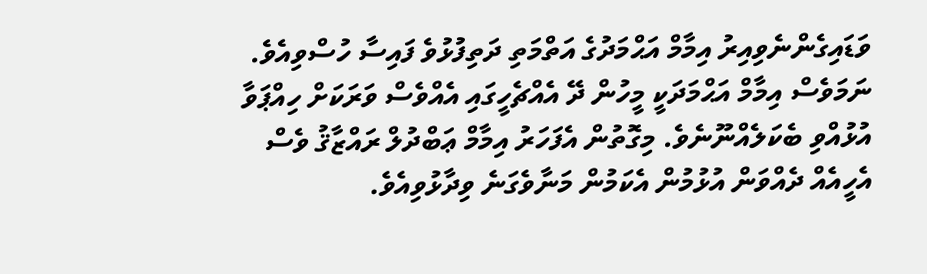ވަޑައިގެންނެވިއިރު އިމާމް އަޙްމަދުގެ އަތްމަތި ދަތިފުޅުވެ ފައިސާ ހުސްވިއެވެ. ނަމަވެސް އިމާމް އަޙްމަދަކީ މީހުން ދޭ އެއްޗެހީގައި އެއްވެސް ވަރަކަށް ހިއްޕަވާ އުޅުއްވި ބެކަލެއްނޫނެވެ. މިގޮތުން އެފަހަރު އިމާމް ޢަބްދުލް ރައްޒާޤު ވެސް އެހީއެއް ދެއްވަން އުޅުމުން އެކަމުން މަނާވެގަނެ ވިދާޅުވިއެވެ.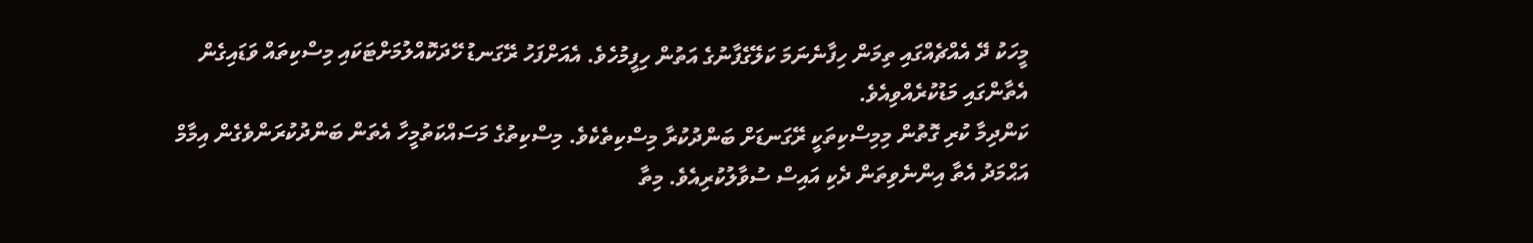މީހަކު ދޭ އެއްޗެއްގައި ތިމަން ހިފާނެނަމަ ކަލޭގެފާނުގެ އަތުން ހިފީމުހެވެ. އެއަށްފަހު ރޭގަނޑު ހޭދަކޮއްލުމަށްޓަކައި މިސްކިތައް ވަޑައިގެން އެތާންގައި މަޑުކުރެއްވިއެވެ.
ކަންދިމާ ކުރި ގޮތުން މިމިސްކިތަކީ ރޭގަނޑަށް ބަންދުކުރާ މިސްކިތެކެވެ. މިސްކިތުގެ މަސައްކަތުމީހާ އެތަން ބަންދުކުރަންވެގެން އިމާމް އަޙްމަދު އެތާ އިންނެވިތަން ދެކި އައިސް ސުވާލުކުރިއެވެ. މިތާ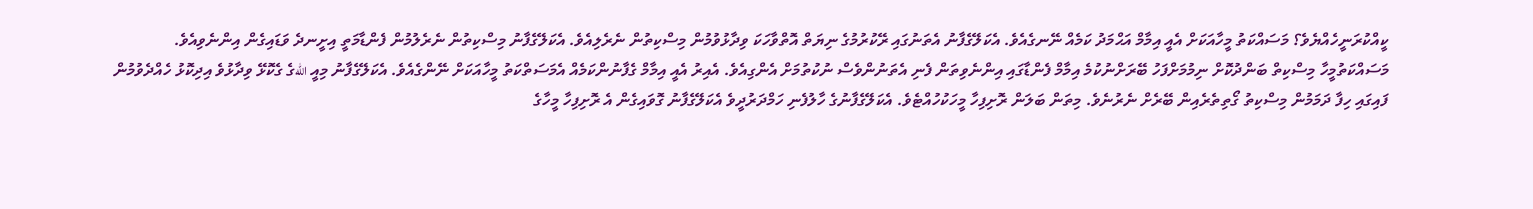ކީއްކުރަނީހެއްޔެވެ؟ މަސައްކަތު މީހާއަކަށް އެއީ އިމާމް އަޙްމަދު ކަމެއް ނޭނގެއެވެ. އެކަލޭގެފާނު އެތަނުގައި ރޭކުރުމުގެ ނިޔަތް އޮތްވާހަކަ ވިދާޅުވުމުން މިސްކިތުން ނެރެލިއެވެ. އެކަލޭގެފާނު މިސްކިތުން ނެރެލުމުން ފެންޑާމަތީ އިށީނދެ ވަޑައިގެން އިންނެވިއެވެ.
މަސައްކަތުމީހާ މިސްކިތް ބަންދުކޮށް ނިމުމަށްފަހު ބޭރަށްނުކުމެ އިމާމް ފެންޑާގައި އިންނެވިތަން ފެނި އެތަނުންވެސް ނުކުތުމަށް އެންގިއެވެ. އެއިރު އެއީ އިމާމް ގެފާނުންކަމެއް އެމަސަތްކަތު މީހާއަކަށް ނޭންގެއެވެ. އެކަލޭގެފާނު މިއީ اللهގެ ގެކޮޅޭ ވިދާޅުވެ އިދިކޮޅު ހެއްދެވުމުން ފައިގައި ހިފާ ދަމަމުން މިސްކިތު ގޯތިތެރެއިން ބޭރެށް ނެރުނެވެ. މިތަން ބަލަން ރޮށިފިހާ މީހަކުހުއްޓެވެ. އެކަލޭގެފާނުގެ ހާލުފެނި ހަމްދަރުދީވެ އެކަލޭގެފާނު ގޮވައިގެން އެ ރޮށިފިހާ މީހާގެ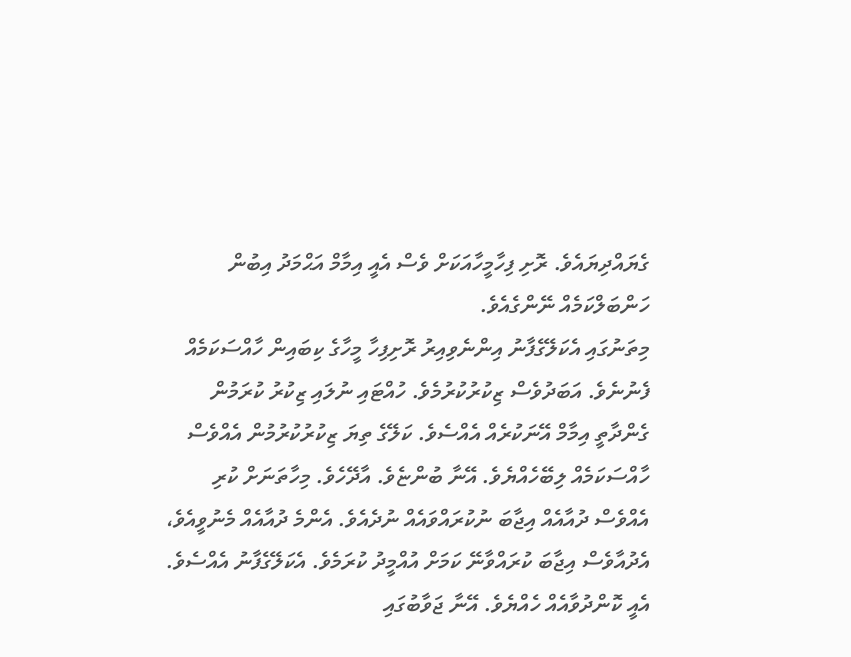ގެޔައްދިޔައެވެ. ރޮށި ފިހާމީހާއަކަށް ވެސް އެއީ އިމާމް އަޙްމަދު އިބުން ހަންބަލްކަމެއް ނޭންގެއެވެ.
މިތަނުގައި އެކަލޭގެފާނު އިންނެވިއިރު ރޮށިފިހާ މީހާގެ ކިބައިން ހާއްސަކަމެއް ފެނުނެވެ. އަބަދުވެސް ޒިކުރުކުރުމެވެ. ހުއްޓައި ނުލައި ޒިކުރު ކުރަމުން ގެންދާތީ އިމާމް އޭނަކުރެއް އެއްސެވެ. ކަލޭގެ ތިޔަ ޒިކުރުކުރުމުން އެއްވެސް ހާއްސަކަމެއް ލިބޭހެއްޔެވެ. އޭނާ ބުންޏެވެ. އާދޭހެވެ. މިހާތަނަށް ކުރި އެއްވެސް ދުއާއެއް އިޖާބަ ނުކުރައްވައެއް ނުދެއެވެ. އެންމެ ދުއާއެއް މެނުވީއެވެ، އެދުއާވެސް އިޖާބަ ކުރައްވާނޭ ކަމަށް އުއްމީދު ކުރަމެވެ. އެކަލޭގެފާނު އެއްސެވެ. އެއީ ކޮންދުވާއެއް ހެއްޔެވެ. އޭނާ ޖަވާބުގައި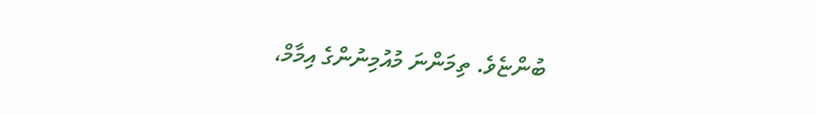ބުންޏެވެ. ތިމަންނަ މުއުމިނުންގެ އިމާމް،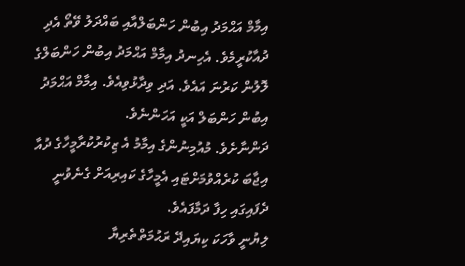އިމާމް އަޙްމަދު އިބުން ހަންބަލްއާއި ބައްދަލު ވޭތޯ އެދި ދުއާކުރީމެވެ. އެހިނދު އިމާމް އަޙްމަދު އިބުން ހަންބަލްގެ ލޮލުން ކަރުނަ އައެވެ. އަދި ވިދާޅުވިއެވެ. އިމާމް އަޙްމަދު އިބުން ހަންބަލް އަކީ އަހަންނެވެ.
ދަންނާށެވެ. މުއުމިނުންގެ އިމާމު އެ ޒިކުރުކުރާމީހާގެ ދުއާ އިޖާބަ ކުރެއްވުމަށްޓައި އެމީހާގެ ކައިރިއަށް ގެނެވުނީ ދެފައިގައި ހިފާ ދަމާފައެވެ.
ލިޔުނީ ވާހަކަ ކިޔައިދޭ ރަޙުމަތްތެރިޔާ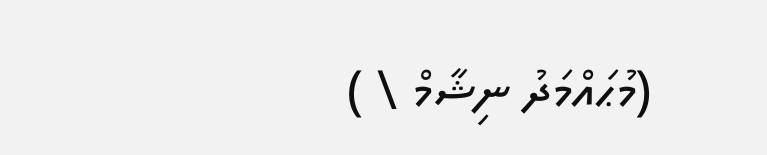(މުޙައްމަދު ނިޝާމް \ )